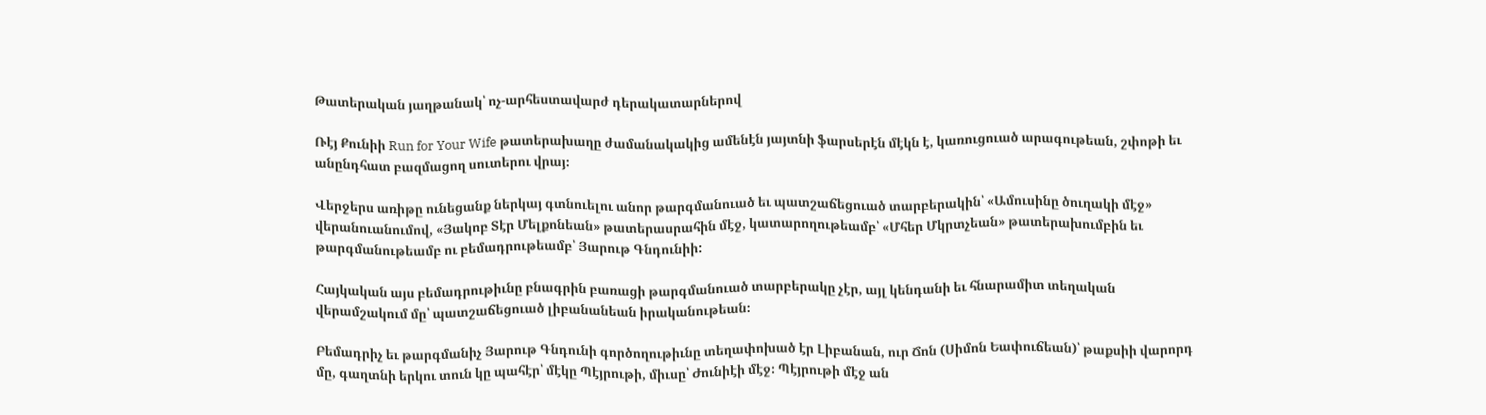Թատերական յաղթանակ՝ ոչ-արհեստավարժ դերակատարներով

Ռէյ Քունիի Run for Your Wife թատերախաղը ժամանակակից ամենէն յայտնի ֆարսերէն մէկն է, կառուցուած արագութեան, շփոթի եւ անընդհատ բազմացող սուտերու վրայ։

Վերջերս առիթը ունեցանք ներկայ գտնուելու անոր թարգմանուած եւ պատշաճեցուած տարբերակին՝ «Ամուսինը ծուղակի մէջ» վերանուանումով, «Յակոբ Տէր Մելքոնեան» թատերասրահին մէջ, կատարողութեամբ՝ «Մհեր Մկրտչեան» թատերախումբին եւ թարգմանութեամբ ու բեմադրութեամբ՝ Յարութ Գնդունիի:

Հայկական այս բեմադրութիւնը բնագրին բառացի թարգմանուած տարբերակը չէր, այլ կենդանի եւ հնարամիտ տեղական վերամշակում մը՝ պատշաճեցուած լիբանանեան իրականութեան։

Բեմադրիչ եւ թարգմանիչ Յարութ Գնդունի գործողութիւնը տեղափոխած էր Լիբանան, ուր Ճոն (Սիմոն Եափուճեան)՝ թաքսիի վարորդ մը, գաղտնի երկու տուն կը պահէր՝ մէկը Պէյրութի, միւսը՝ Ժունիէի մէջ։ Պէյրութի մէջ ան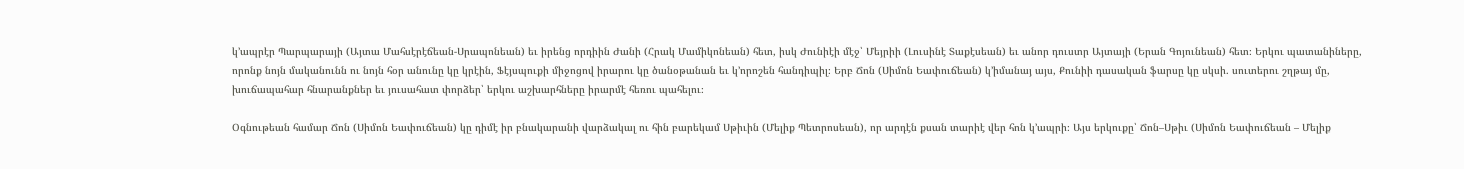կ’ապրէր Պարպարայի (Այտա Մահսէրէճեան-Սրապոնեան) եւ իրենց որդիին Ժանի (Հրակ Մամիկոնեան) հետ, իսկ Ժունիէի մէջ՝ Մեյրիի (Լուսինէ Տաքէսեան) եւ անոր դուստր Այտայի (Երան Գոյունեան) հետ։ Երկու պատանիները, որոնք նոյն մականունն ու նոյն հօր անունը կը կրէին, Ֆէյսպուքի միջոցով իրարու կը ծանօթանան եւ կ’որոշեն հանդիպիլ։ Երբ Ճոն (Սիմոն Եափուճեան) կ’իմանայ այս, Քունիի դասական ֆարսը կը սկսի. սուտերու շղթայ մը, խուճապահար հնարանքներ եւ յուսահատ փորձեր՝ երկու աշխարհները իրարմէ հեռու պահելու։

Օգնութեան համար Ճոն (Սիմոն Եափուճեան) կը դիմէ իր բնակարանի վարձակալ ու հին բարեկամ Սթիւին (Մելիք Պետրոսեան), որ արդէն քսան տարիէ վեր հոն կ’ապրի։ Այս երկուքը՝ Ճոն–Սթիւ (Սիմոն Եափուճեան – Մելիք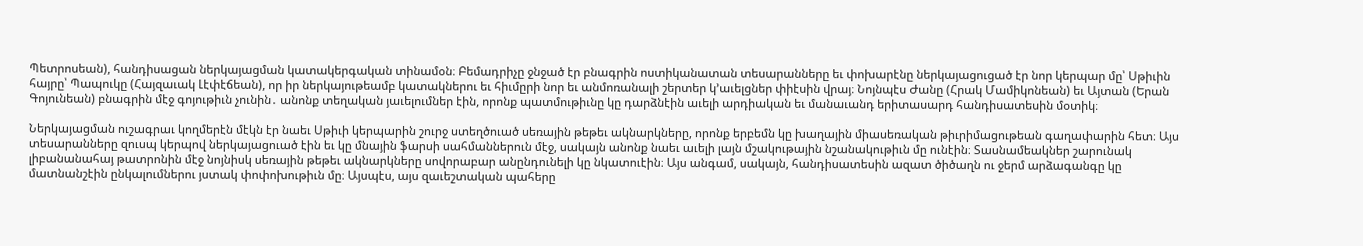Պետրոսեան), հանդիսացան ներկայացման կատակերգական տինամօն։ Բեմադրիչը ջնջած էր բնագրին ոստիկանատան տեսարանները եւ փոխարէնը ներկայացուցած էր նոր կերպար մը՝ Սթիւին հայրը՝ Պապուկը (Հայզաւակ Լէփէճեան), որ իր ներկայութեամբ կատակներու եւ հիւմըրի նոր եւ անմոռանալի շերտեր կ’աւելցներ փիէսին վրայ։ Նոյնպէս Ժանը (Հրակ Մամիկոնեան) եւ Այտան (Երան Գոյունեան) բնագրին մէջ գոյութիւն չունին․ անոնք տեղական յաւելումներ էին, որոնք պատմութիւնը կը դարձնէին աւելի արդիական եւ մանաւանդ երիտասարդ հանդիսատեսին մօտիկ։

Ներկայացման ուշագրաւ կողմերէն մէկն էր նաեւ Սթիւի կերպարին շուրջ ստեղծուած սեռային թեթեւ ակնարկները, որոնք երբեմն կը խաղային միասեռական թիւրիմացութեան գաղափարին հետ։ Այս տեսարանները զուսպ կերպով ներկայացուած էին եւ կը մնային ֆարսի սահմաններուն մէջ, սակայն անոնք նաեւ աւելի լայն մշակութային նշանակութիւն մը ունէին։ Տասնամեակներ շարունակ լիբանանահայ թատրոնին մէջ նոյնիսկ սեռային թեթեւ ակնարկները սովորաբար անընդունելի կը նկատուէին։ Այս անգամ, սակայն, հանդիսատեսին ազատ ծիծաղն ու ջերմ արձագանգը կը մատնանշէին ընկալումներու յստակ փոփոխութիւն մը։ Այսպէս, այս զաւեշտական պահերը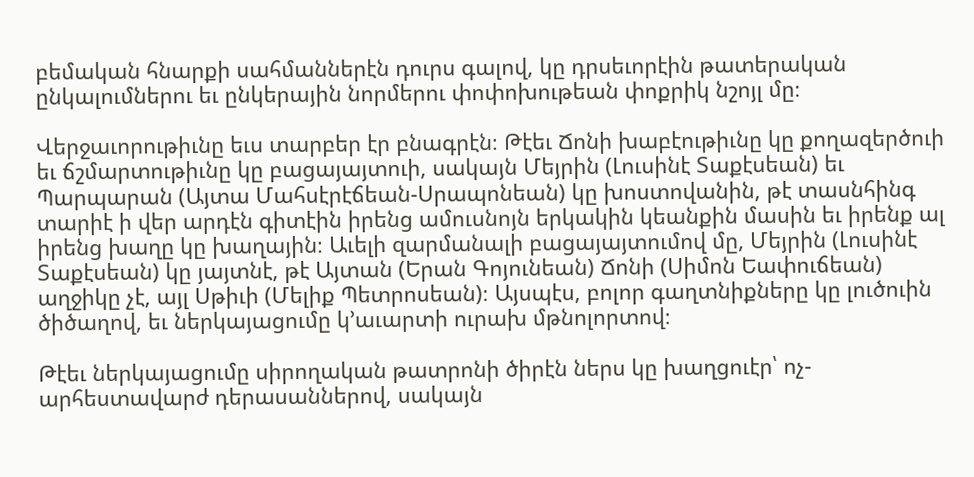բեմական հնարքի սահմաններէն դուրս գալով, կը դրսեւորէին թատերական ընկալումներու եւ ընկերային նորմերու փոփոխութեան փոքրիկ նշոյլ մը։

Վերջաւորութիւնը եւս տարբեր էր բնագրէն։ Թէեւ Ճոնի խաբէութիւնը կը քողազերծուի եւ ճշմարտութիւնը կը բացայայտուի, սակայն Մեյրին (Լուսինէ Տաքէսեան) եւ Պարպարան (Այտա Մահսէրէճեան-Սրապոնեան) կը խոստովանին, թէ տասնհինգ տարիէ ի վեր արդէն գիտէին իրենց ամուսնոյն երկակին կեանքին մասին եւ իրենք ալ իրենց խաղը կը խաղային։ Աւելի զարմանալի բացայայտումով մը, Մեյրին (Լուսինէ Տաքէսեան) կը յայտնէ, թէ Այտան (Երան Գոյունեան) Ճոնի (Սիմոն Եափուճեան) աղջիկը չէ, այլ Սթիւի (Մելիք Պետրոսեան)։ Այսպէս, բոլոր գաղտնիքները կը լուծուին ծիծաղով, եւ ներկայացումը կ’աւարտի ուրախ մթնոլորտով։

Թէեւ ներկայացումը սիրողական թատրոնի ծիրէն ներս կը խաղցուէր՝ ոչ-արհեստավարժ դերասաններով, սակայն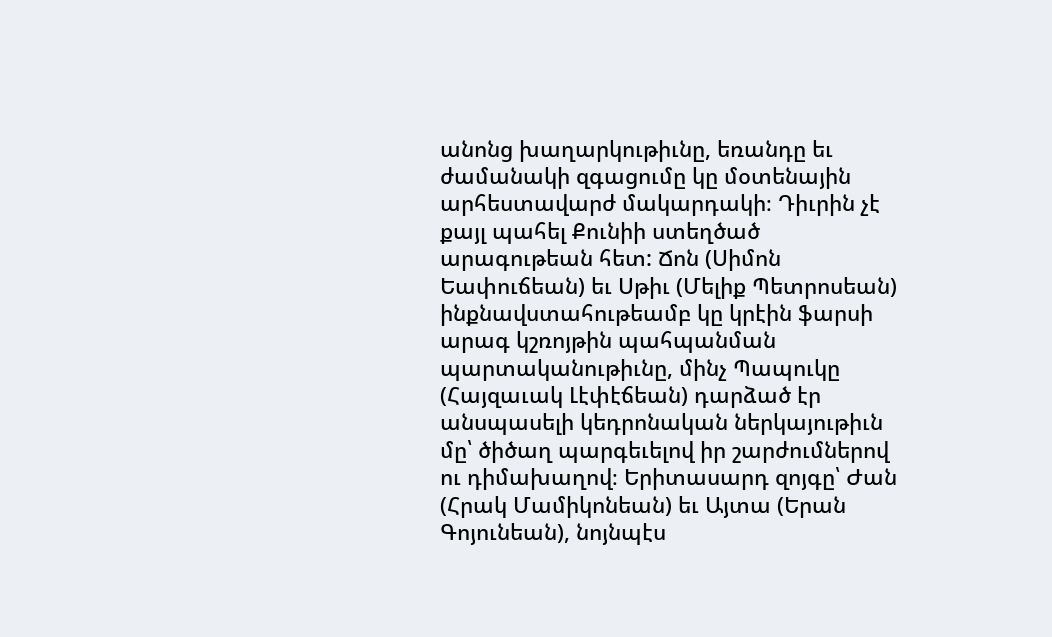անոնց խաղարկութիւնը, եռանդը եւ ժամանակի զգացումը կը մօտենային արհեստավարժ մակարդակի։ Դիւրին չէ քայլ պահել Քունիի ստեղծած արագութեան հետ: Ճոն (Սիմոն Եափուճեան) եւ Սթիւ (Մելիք Պետրոսեան) ինքնավստահութեամբ կը կրէին ֆարսի արագ կշռոյթին պահպանման պարտականութիւնը, մինչ Պապուկը (Հայզաւակ Լէփէճեան) դարձած էր անսպասելի կեդրոնական ներկայութիւն մը՝ ծիծաղ պարգեւելով իր շարժումներով ու դիմախաղով։ Երիտասարդ զոյգը՝ Ժան (Հրակ Մամիկոնեան) եւ Այտա (Երան Գոյունեան), նոյնպէս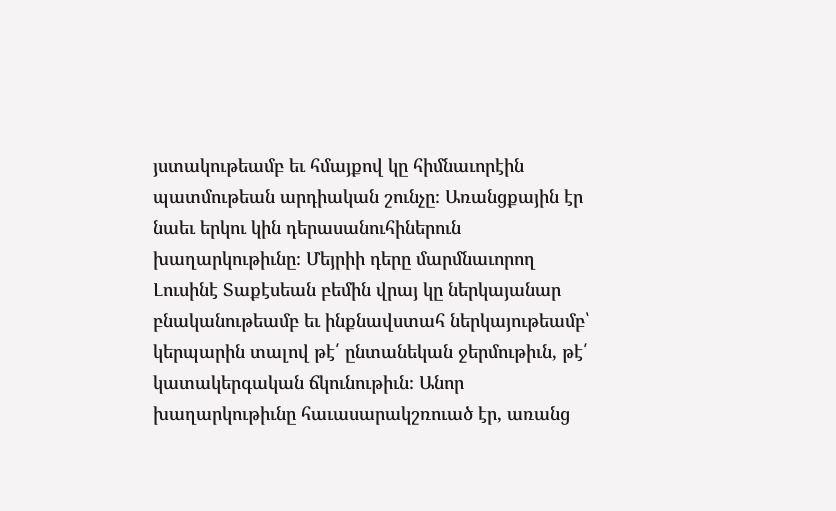յստակութեամբ եւ հմայքով կը հիմնաւորէին պատմութեան արդիական շունչը։ Առանցքային էր նաեւ երկու կին դերասանուհիներուն խաղարկութիւնը։ Մեյրիի դերը մարմնաւորող Լուսինէ Տաքէսեան բեմին վրայ կը ներկայանար բնականութեամբ եւ ինքնավստահ ներկայութեամբ՝ կերպարին տալով թէ՛ ընտանեկան ջերմութիւն, թէ՛ կատակերգական ճկունութիւն։ Անոր խաղարկութիւնը հաւասարակշռուած էր, առանց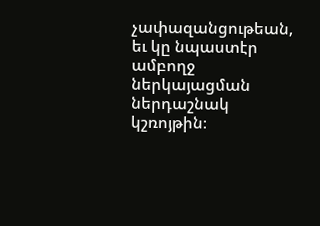չափազանցութեան, եւ կը նպաստէր ամբողջ ներկայացման ներդաշնակ կշռոյթին։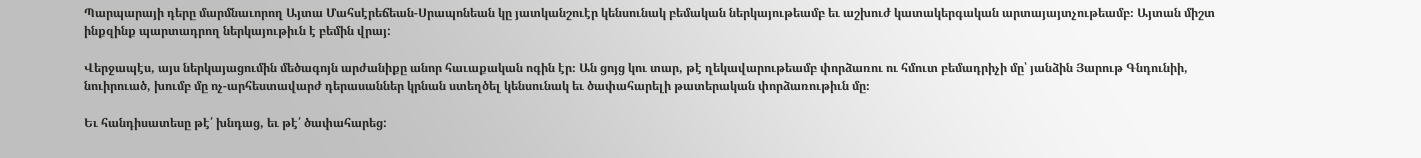Պարպարայի դերը մարմնաւորող Այտա Մահսէրեճեան-Սրապոնեան կը յատկանշուէր կենսունակ բեմական ներկայութեամբ եւ աշխուժ կատակերգական արտայայտչութեամբ։ Այտան միշտ ինքզինք պարտադրող ներկայութիւն է բեմին վրայ:

Վերջապէս, այս ներկայացումին մեծագոյն արժանիքը անոր հաւաքական ոգին էր։ Ան ցոյց կու տար, թէ ղեկավարութեամբ փորձառու ու հմուտ բեմադրիչի մը՝ յանձին Յարութ Գնդունիի, նուիրուած, խումբ մը ոչ-արհեստավարժ դերասաններ կրնան ստեղծել կենսունակ եւ ծափահարելի թատերական փորձառութիւն մը։

Եւ հանդիսատեսը թէ՛ խնդաց, եւ թէ՛ ծափահարեց: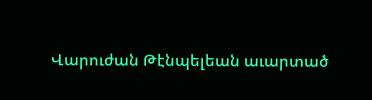Վարուժան Թէնպելեան աւարտած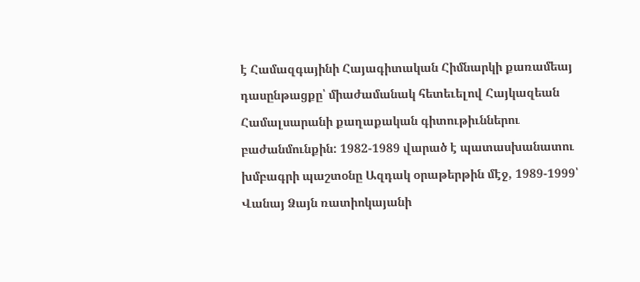է Համազգայինի Հայագիտական Հիմնարկի քառամեայ դասընթացքը՝ միաժամանակ հետեւելով Հայկազեան Համալսարանի քաղաքական գիտութիւններու բաժանմունքին: 1982-1989 վարած է պատասխանատու խմբագրի պաշտօնը Ազդակ օրաթերթին մէջ, 1989-1999՝ Վանայ Ձայն ռատիոկայանի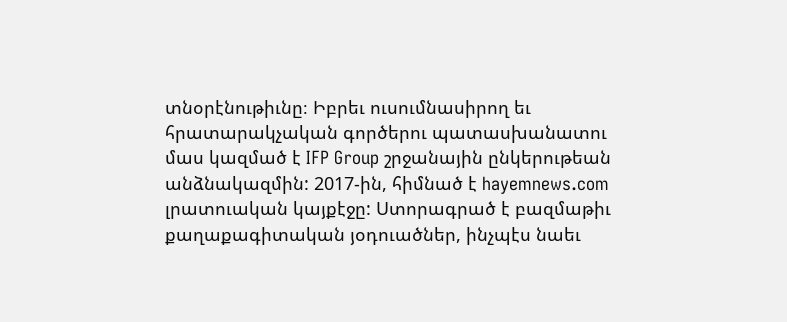տնօրէնութիւնը։ Իբրեւ ուսումնասիրող եւ հրատարակչական գործերու պատասխանատու մաս կազմած է IFP Group շրջանային ընկերութեան անձնակազմին: 2017-ին, հիմնած է hayemnews.com լրատուական կայքէջը: Ստորագրած է բազմաթիւ քաղաքագիտական յօդուածներ, ինչպէս նաեւ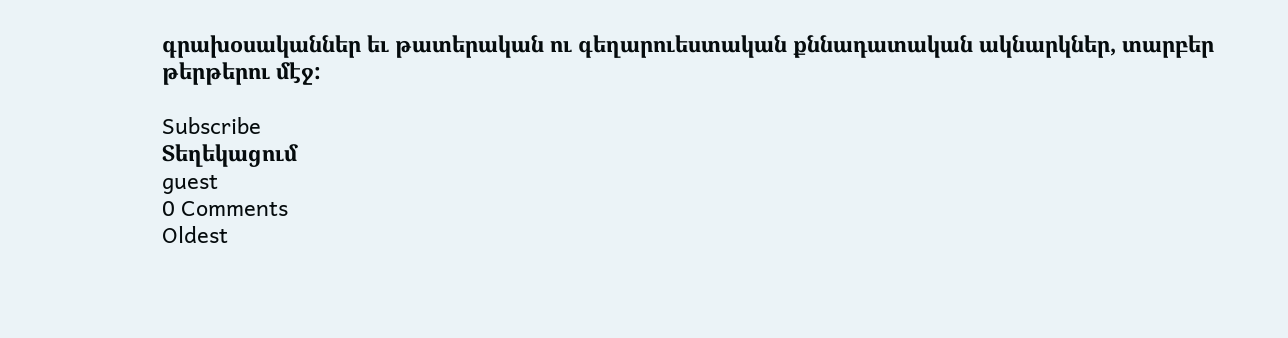գրախօսականներ եւ թատերական ու գեղարուեստական քննադատական ակնարկներ, տարբեր թերթերու մէջ:

Subscribe
Տեղեկացում
guest
0 Comments
Oldest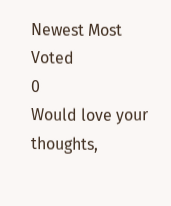Newest Most Voted
0
Would love your thoughts,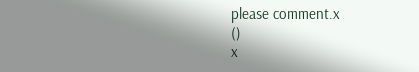please comment.x
()
x